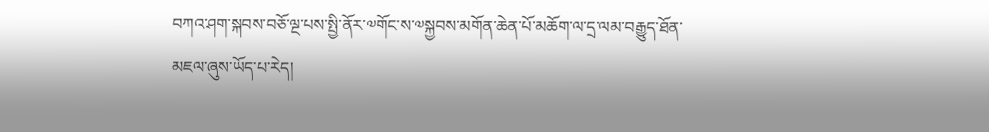བཀའ་ཤག་སྐབས་བཅོ་ལྔ་པས་སྤྱི་ནོར་༧གོང་ས་༧སྐྱབས་མགོན་ཆེན་པོ་མཆོག་ལ་དྲ་ལམ་བརྒྱུད་ཐོན་མཇལ་ཞུས་ཡོད་པ་རེད།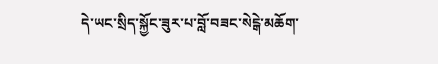དེ་ཡང་སྲིད་སྐྱོང་ཟུར་པ་བློ་བཟང་སེངྒེ་མཆོག་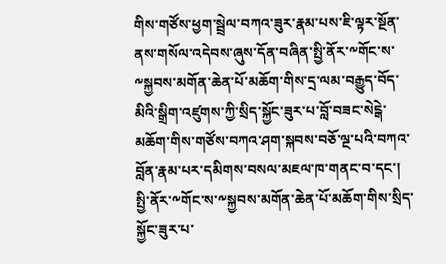གིས་གཙོས་ཕྱག་སྦྲེལ་བཀའ་ཟུར་རྣམ་པས་ཇི་ལྟར་སྔོན་ནས་གསོལ་འདེབས་ཞུས་དོན་བཞིན་སྤྱི་ནོར་༸གོང་ས་༸སྐྱབས་མགོན་ཆེན་པོ་མཆོག་གིས་དྲ་ལམ་བརྒྱུད་བོད་མིའི་སྒྲིག་འཛུགས་ཀྱི་སྲིད་སྐྱོང་ཟུར་པ་བློ་བཟང་སེངྒེ་མཆོག་གིས་གཙོས་བཀའ་ཤག་སྐབས་བཅོ་ལྔ་པའི་བཀའ་བློན་རྣམ་པར་དམིགས་བསལ་མཇལ་ཁ་གནང་བ་དང་། སྤྱི་ནོར་༸གོང་ས་༸སྐྱབས་མགོན་ཆེན་པོ་མཆོག་གིས་སྲིད་སྐྱོང་ཟུར་པ་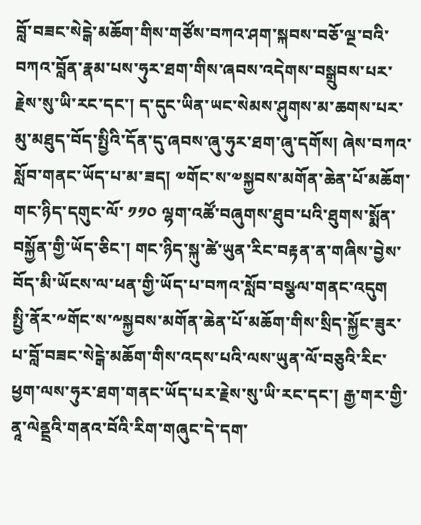བློ་བཟང་སེངྒེ་མཆོག་གིས་གཙོས་བཀའ་ཤག་སྐབས་བཅོ་ལྔ་བའི་བཀའ་བློན་རྣམ་པས་ཧུར་ཐག་གིས་ཞབས་འདེགས་བསྒྲུབས་པར་རྗེས་སུ་ཡི་རང་དང་། ད་དུང་ཡིན་ཡང་སེམས་ཤུགས་མ་ཆགས་པར་མུ་མཐུད་བོད་སྤྱིའི་དོན་དུ་ཞབས་ཞུ་ཧུར་ཐག་ཞུ་དགོས། ཞེས་བཀའ་སློབ་གནང་ཡོད་པ་མ་ཟད། ༧གོང་ས་༧སྐྱབས་མགོན་ཆེན་པོ་མཆོག་གང་ཉིད་དགུང་ལོ་ ༡༡༠ ལྷག་འཚོ་བཞུགས་ཐུབ་པའི་ཐུགས་སྨོན་བསྐྱོན་གྱི་ཡོད་ཅིང་། གང་ཉིད་སྐུ་ཚེ་ཡུན་རིང་བརྟན་ན་གཞིས་བྱེས་བོད་མི་ཡོངས་ལ་ཕན་གྱི་ཡོད་པ་བཀའ་སློབ་བསྩལ་གནང་འདུག
སྤྱི་ནོར་༸གོང་ས་༸སྐྱབས་མགོན་ཆེན་པོ་མཆོག་གིས་སྲིད་སྐྱོང་ཟུར་པ་བློ་བཟང་སེངྒེ་མཆོག་གིས་འདས་པའི་ལས་ཡུན་ལོ་བཅུའི་རིང་ཕྱག་ལས་ཧུར་ཐག་གནང་ཡོད་པར་རྗེས་སུ་ཡི་རང་དང་། རྒྱ་གར་གྱི་ནཱ་ལེནྡྲའི་གནའ་བོའི་རིག་གཞུང་དེ་དག་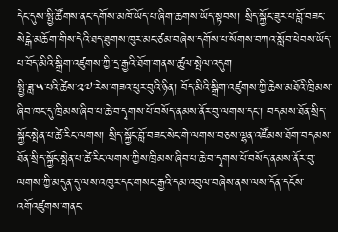དེང་དུས་སྤྱི་ཚོགས་ནང་དགོས་མཁོ་ཡོད་པ་ཞིག་ཆགས་ཡོད་སྟབས། སྲིད་སྐྱོང་ཟུར་པ་བློ་བཟང་སེངྒེ་མཆོག་གིས་དེའི་ཐད་ཐུགས་ཁུར་མང་ཙམ་བཞེས་དགོས་པ་སོགས་བཀའ་སློབ་ཕེབས་ཡོད་པ་བོད་མིའི་སྒྲིག་འཛུགས་ཀྱི་དྲ་རྒྱའི་ཐོག་གནས་ཚུལ་སྤེལ་འདུག
སྤྱི་ཟླ་༥་པའི་ཚེས་༢༧་རེས་གཟའ་ཕུར་བུའི་ཉིན། བོད་མིའི་སྒྲིག་འཛུགས་ཀྱི་ཆེས་མཐོའི་ཁྲིམས་ཞིབ་ཁང་དུ་ཁྲིམས་ཞིབ་པ་ཆེ་བ་དྭགས་པོ་བསོད་ནམས་ནོར་བུ་ལགས་དང་། བདམས་ཐོན་སྲིད་སྐྱོང་སྤེན་པ་ཚེ་རིང་ལགས། སྲིད་སྐྱོང་བློ་བཟང་སེང་གེ་ལགས་བཅས་ལྷན་འཛོམས་ཐོག་བདམས་ཐོན་སྲིད་སྐྱོང་སྤེན་པ་ཚེ་རིང་ལགས་ཀྱིས་ཁྲིམས་ཞིབ་པ་ཆེ་བ་དྭགས་པོ་བསོད་ནམས་ནོར་བུ་ལགས་ཀྱི་མདུན་དུ་ལས་འཁུར་དང་གསང་རྒྱའི་དམ་འབུལ་བཞེས་ནས་ལས་དོན་དངོས་འགོའཛུགས་གནང་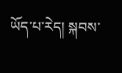ཡོད་པ་རེད། སྐབས་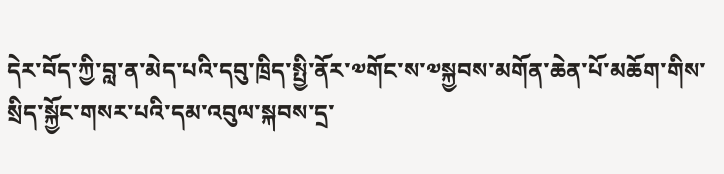དེར་བོད་ཀྱི་བླ་ན་མེད་པའི་དབུ་ཁྲིད་སྤྱི་ནོར་༧གོང་ས་༧སྐྱབས་མགོན་ཆེན་པོ་མཆོག་གིས་སྲིད་སྐྱོང་གསར་པའི་དམ་འབུལ་སྐབས་དྲ་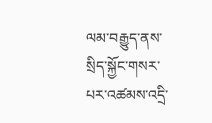ལམ་བརྒྱུད་ནས་སྲིད་སྐྱོང་གསར་པར་འཚམས་འདྲི་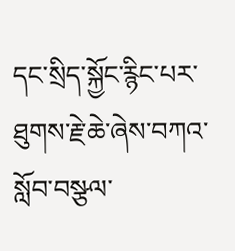དང་སྲིད་སྐྱོང་རྙིང་པར་ཐུགས་རྗེ་ཆེ་ཞེས་བཀའ་སློབ་བསྩལ་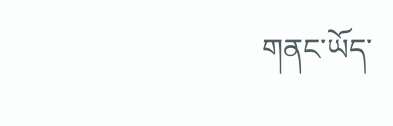གནང་ཡོད་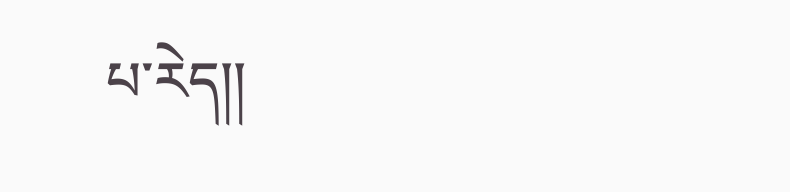པ་རེད།།